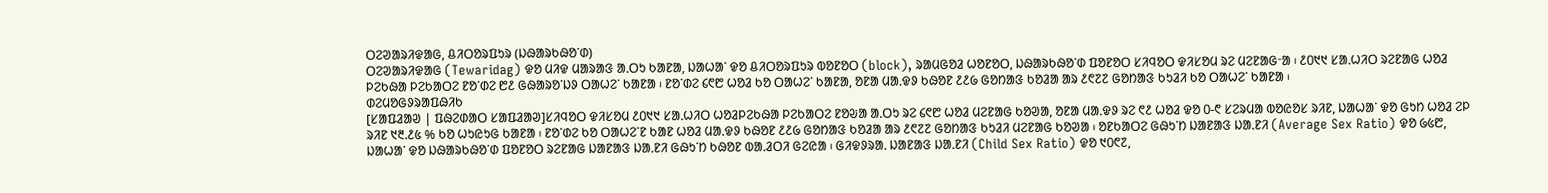ᱛᱮᱣᱟᱨᱤᱫᱟᱜ, ᱪᱤᱛᱚᱨᱯᱩᱨ (ᱡᱷᱟᱨᱠᱷᱚᱸᱰ)
ᱛᱮᱣᱟᱨᱤᱫᱟᱜ (Tewaridag) ᱫᱚ ᱢᱤᱫ ᱢᱟᱨᱟᱝ ᱟᱹᱛᱩ ᱠᱟᱱᱟ, ᱡᱟᱦᱟᱸ ᱫᱚ ᱪᱤᱛᱚᱨᱯᱩᱨ ᱵᱚᱱᱚᱛ (block), ᱨᱟᱢᱜᱚᱲ ᱦᱚᱱᱚᱛ, ᱡᱷᱟᱨᱠᱷᱚᱸᱰ ᱯᱚᱱᱚᱛ ᱥᱤᱧᱚᱛ ᱫᱤᱥᱚᱢ ᱨᱮ ᱢᱮᱱᱟᱜᱼᱟ ᱾ ᱒᱐᱑᱑ ᱥᱟᱹᱦᱤᱛ ᱨᱮᱱᱟᱜ ᱦᱚᱲ ᱞᱮᱠᱷᱟ ᱞᱮᱠᱟᱛᱮ ᱱᱚᱸᱰᱮ ᱘᱒ ᱜᱷᱟᱨᱚᱸᱡᱽ ᱛᱟᱦᱮᱸ ᱠᱟᱱᱟ ᱾ ᱱᱚᱸᱰᱮ ᱔᱖᱘ ᱦᱚᱲ ᱠᱚ ᱛᱟᱦᱮᱸ ᱠᱟᱱᱟ, ᱚᱱᱟ ᱢᱟᱹᱫᱽ ᱠᱷᱚᱱ ᱒᱒᱙ ᱜᱚᱴᱟᱝ ᱠᱚᱲᱟ ᱟᱨ ᱒᱖᱗᱗ ᱜᱚᱴᱟᱝ ᱠᱩᱲᱤ ᱠᱚ ᱛᱟᱦᱮᱸ ᱠᱟᱱᱟ ᱾
ᱰᱮᱢᱚᱜᱽᱨᱟᱯᱷᱤᱠ
[ᱥᱟᱯᱲᱟᱣ | ᱯᱷᱮᱰᱟᱛ ᱥᱟᱯᱲᱟᱣ]ᱥᱤᱧᱚᱛ ᱫᱤᱥᱚᱢ ᱒᱐᱑᱑ ᱥᱟᱹᱦᱤᱛ ᱦᱚᱲᱞᱮᱠᱷᱟ ᱞᱮᱠᱟᱛᱮ ᱱᱚᱶᱟ ᱟᱹᱛᱩ ᱨᱮ ᱔᱖᱘ ᱦᱚᱲ ᱢᱮᱱᱟᱜ ᱠᱚᱣᱟ, ᱚᱱᱟ ᱢᱟᱹᱫᱽ ᱨᱮ ᱖᱒ ᱦᱚᱲ ᱫᱚ ᱐-᱖ ᱥᱮᱨᱢᱟ ᱵᱚᱭᱚᱥ ᱨᱤᱱ, ᱡᱟᱦᱟᱸ ᱫᱚ ᱜᱩᱴ ᱦᱚᱲ ᱮᱞ ᱨᱤᱱ ᱑᱓.᱒᱕ % ᱠᱚ ᱦᱩᱭᱩᱜ ᱠᱟᱱᱟ ᱾ ᱱᱚᱸᱰᱮ ᱠᱚ ᱛᱟᱦᱮᱸᱱ ᱠᱟᱱ ᱦᱚᱲ ᱢᱟᱹᱫᱽ ᱠᱷᱚᱱ ᱒᱒᱙ ᱜᱚᱴᱟᱝ ᱠᱚᱲᱟ ᱟᱨ ᱒᱖᱗᱗ ᱜᱚᱴᱟᱝ ᱠᱩᱲᱤ ᱢᱮᱱᱟᱜ ᱠᱚᱣᱟ ᱾ ᱚᱱᱠᱟᱛᱮ ᱜᱷᱩᱸᱴ ᱡᱟᱱᱟᱝ ᱡᱟᱹᱱᱤ (Average Sex Ratio) ᱫᱚ ᱙᱕᱘, ᱡᱟᱦᱟᱸ ᱫᱚ ᱡᱷᱟᱨᱠᱷᱚᱸᱰ ᱯᱚᱱᱚᱛ ᱨᱮᱱᱟᱜ ᱡᱟᱱᱟᱝ ᱡᱟᱹᱱᱤ ᱜᱷᱩᱸᱴ ᱠᱷᱚᱱ ᱵᱟᱹᱲᱛᱤ ᱜᱮᱭᱟ ᱾ ᱜᱤᱫᱽᱨᱟᱹ ᱡᱟᱱᱟᱝ ᱡᱟᱹᱱᱤ (Child Sex Ratio) ᱫᱚ ᱑᱐᱖᱗,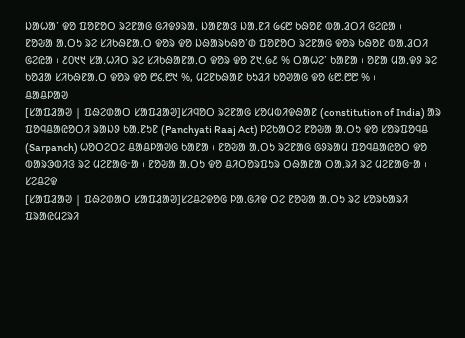ᱡᱟᱦᱟᱸ ᱫᱚ ᱯᱚᱱᱚᱛ ᱨᱮᱱᱟᱜ ᱜᱤᱫᱽᱨᱟᱹ ᱡᱟᱱᱟᱝ ᱡᱟᱹᱱᱤ ᱙᱔᱘ ᱠᱷᱚᱱ ᱵᱟᱹᱲᱛᱤ ᱜᱮᱭᱟ ᱾
ᱱᱚᱶᱟ ᱟᱹᱛᱩ ᱨᱮ ᱥᱤᱠᱷᱱᱟᱹᱛ ᱫᱚᱨ ᱫᱚ ᱡᱷᱟᱨᱠᱷᱚᱸᱰ ᱯᱚᱱᱚᱛ ᱨᱮᱱᱟᱜ ᱫᱚᱨ ᱠᱷᱚᱱ ᱵᱟᱹᱲᱛᱤ ᱜᱮᱭᱟ ᱾ ᱒᱐᱑᱑ ᱥᱟᱹᱦᱤᱛ ᱨᱮ ᱥᱤᱠᱷᱟᱱᱟᱹᱛ ᱫᱚᱨ ᱫᱚ ᱗᱑.᱙᱒ % ᱛᱟᱦᱮᱸ ᱠᱟᱱᱟ ᱾ ᱚᱱᱟ ᱢᱟᱹᱫᱽ ᱨᱮ ᱠᱚᱲᱟ ᱥᱤᱠᱷᱱᱟᱹᱛ ᱫᱚᱨ ᱫᱚ ᱘᱔ᱹ᱘᱑ %, ᱢᱮᱱᱠᱷᱟᱱ ᱠᱩᱲᱤ ᱠᱚᱣᱟᱜ ᱫᱚ ᱕᱘.᱘᱘ % ᱾
ᱪᱟᱪᱞᱟᱣ
[ᱥᱟᱯᱲᱟᱣ | ᱯᱷᱮᱰᱟᱛ ᱥᱟᱯᱲᱟᱣ]ᱥᱤᱧᱚᱛ ᱨᱮᱱᱟᱜ ᱥᱚᱢᱵᱤᱫᱷᱟᱱ (constitution of India) ᱟᱨ ᱯᱚᱧᱪᱟᱭᱚᱛᱤ ᱨᱟᱡᱽ ᱠᱟᱹᱱᱩᱱ (Panchyati Raaj Act) ᱞᱮᱠᱟᱛᱮ ᱱᱚᱶᱟ ᱟᱹᱛᱩ ᱫᱚ ᱥᱚᱨᱯᱚᱧᱪ (Sarpanch) ᱦᱚᱛᱮᱛᱮ ᱪᱟᱪᱞᱟᱣᱜ ᱠᱟᱱᱟ ᱾ ᱱᱚᱶᱟ ᱟᱹᱛᱩ ᱨᱮᱱᱟᱜ ᱜᱽᱨᱟᱢ ᱯᱚᱧᱪᱟᱭᱚᱛ ᱫᱚ ᱵᱟᱨᱳᱵᱤᱝ ᱨᱮ ᱢᱮᱱᱟᱜᱼᱟ ᱾ ᱱᱚᱶᱟ ᱟᱹᱛᱩ ᱫᱚ ᱪᱤᱛᱚᱨᱯᱩᱨ ᱛᱷᱟᱱᱟ ᱛᱟᱹᱨᱤ ᱨᱮ ᱢᱮᱱᱟᱜᱼᱟ ᱾
ᱥᱮᱪᱮᱫ
[ᱥᱟᱯᱲᱟᱣ | ᱯᱷᱮᱰᱟᱛ ᱥᱟᱯᱲᱟᱣ]ᱥᱮᱪᱮᱫᱚᱜ ᱞᱟᱹᱜᱤᱫ ᱛᱮ ᱱᱚᱶᱟ ᱟᱹᱛᱩ ᱨᱮ ᱥᱚᱨᱠᱟᱨᱤ ᱯᱨᱟᱭᱢᱮᱨᱤ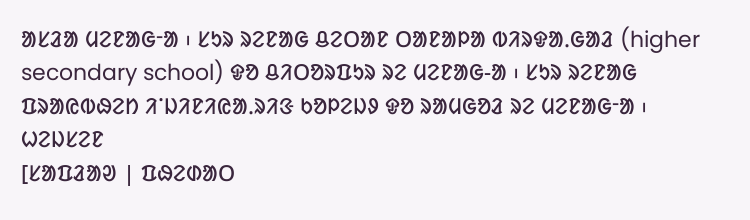ᱟᱥᱲᱟ ᱢᱮᱱᱟᱜᱼᱟ ᱾ ᱥᱩᱨ ᱨᱮᱱᱟᱜ ᱪᱮᱛᱟᱱ ᱛᱟᱱᱟᱞᱟ ᱵᱤᱨᱫᱟᱹᱜᱟᱲ (higher secondary school) ᱫᱚ ᱪᱤᱛᱚᱨᱯᱩᱨ ᱨᱮ ᱢᱮᱱᱟᱜ-ᱟ ᱾ ᱥᱩᱨ ᱨᱮᱱᱟᱜ ᱯᱨᱟᱭᱵᱷᱮᱴ ᱤᱸᱡᱤᱱᱤᱭᱟᱹᱨᱤᱝ ᱠᱚᱞᱮᱡᱽ ᱫᱚ ᱨᱟᱢᱜᱚᱲ ᱨᱮ ᱢᱮᱱᱟᱜᱼᱟ ᱾
ᱦᱮᱡᱥᱮᱱ
[ᱥᱟᱯᱲᱟᱣ | ᱯᱷᱮᱰᱟᱛ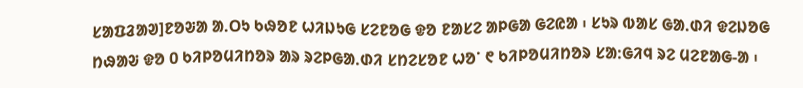ᱥᱟᱯᱲᱟᱣ]ᱱᱚᱶᱟ ᱟᱹᱛᱩ ᱠᱷᱚᱱ ᱦᱤᱡᱩᱜ ᱥᱮᱱᱚᱜ ᱫᱚ ᱱᱟᱥᱮ ᱟᱞᱜᱟ ᱜᱮᱭᱟ ᱾ ᱥᱩᱨ ᱵᱟᱥ ᱜᱟᱹᱰᱤ ᱫᱮᱡᱚᱜ ᱴᱷᱟᱶ ᱫᱚ ᱐ ᱠᱤᱞᱚᱢᱤᱴᱚᱨ ᱟᱨ ᱨᱮᱞᱜᱟᱹᱰᱤ ᱥᱴᱮᱥᱚᱱ ᱦᱚᱸ ᱖ ᱠᱤᱞᱚᱢᱤᱴᱚᱨ ᱥᱟᱺᱜᱤᱧ ᱨᱮ ᱢᱮᱱᱟᱜ-ᱟ ᱾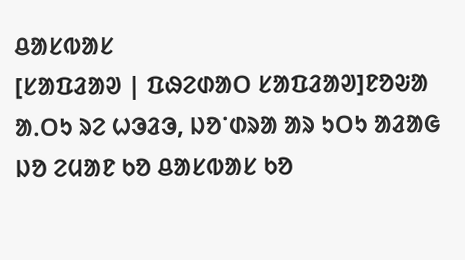ᱪᱟᱥᱵᱟᱥ
[ᱥᱟᱯᱲᱟᱣ | ᱯᱷᱮᱰᱟᱛ ᱥᱟᱯᱲᱟᱣ]ᱱᱚᱶᱟ ᱟᱹᱛᱩ ᱨᱮ ᱦᱳᱲᱳ, ᱡᱚᱸᱰᱨᱟ ᱟᱨ ᱩᱛᱩ ᱟᱲᱟᱜ ᱡᱚ ᱮᱢᱟᱱ ᱠᱚ ᱪᱟᱥᱵᱟᱥ ᱠᱚ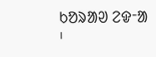ᱠᱚᱨᱟᱣ ᱮᱫᱼᱟ ᱾